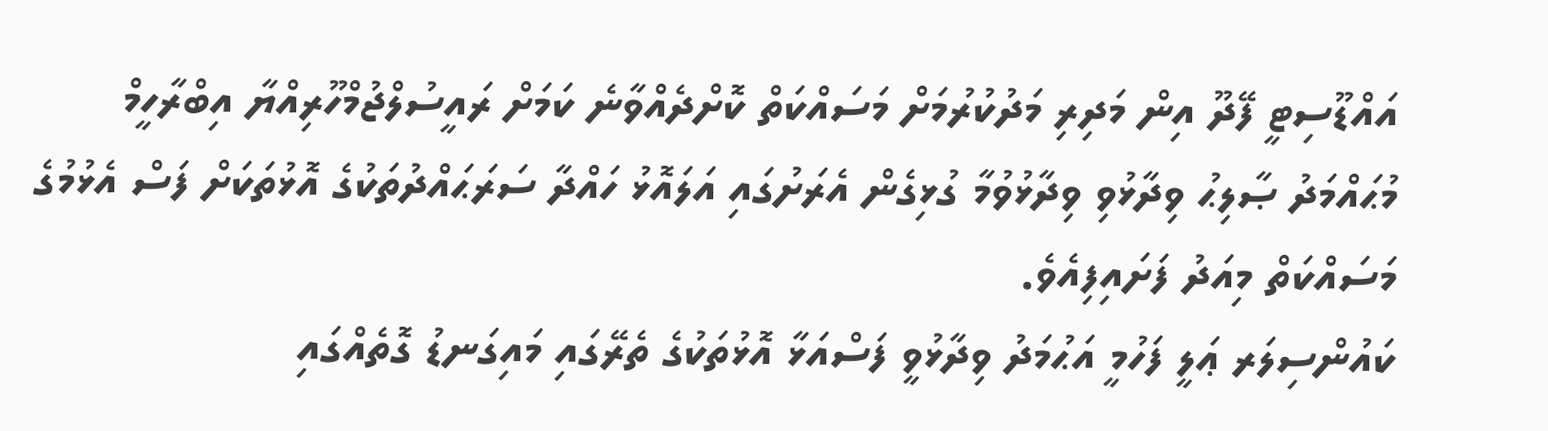އައްޑޫސިޓީ ފޭދޫ އިން މަދިރި މަދުކުރުމަށް މަސައްކަތް ކޮށްދެއްވާނެ ކަމަށް ރައީސުލްޖުމްހޫރިއްޔާ އިބްރާހީމް މުޙައްމަދު ޞާލިޙު ވިދާޅުވި ވިދާޅުވުމާ ގުޅިގެން އެރަށުގައި އަލައޮޅު ހައްދާ ސަރަޙައްދުތަކުގެ އޮޅުތަކަށް ފަސް އެޅުމުގެ މަސައްކަތް މިއަދު ފަށައިފިއެވެ.
ކައުންސިލަރ ޢަލީ ފަހުމީ އަޙުމަދު ވިދާޅުވީ ފަސްއަޅާ އޮޅުތަކުގެ ތެރޭގައި މައިގަނޑު ގޮތެއްގައި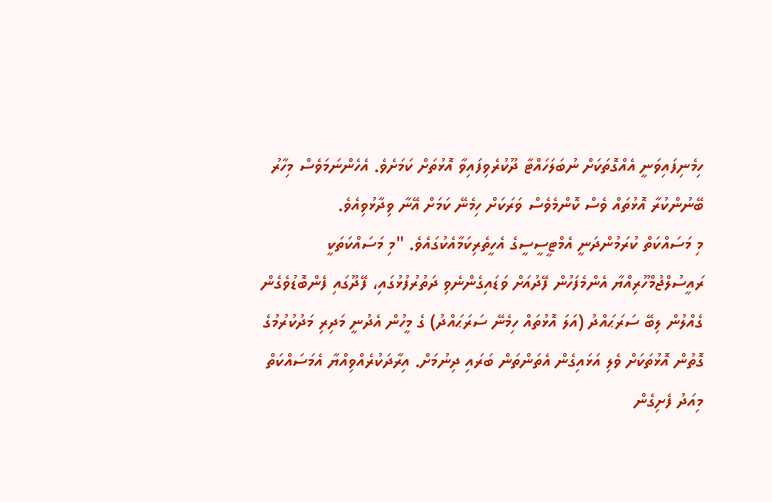ހިމެނިފައިވަނީ އެއްގޮތަކަށް ނުބަލަހައްޓާ ދޫކުރެވިފައިވާ އޮޅުތަށް ކަމަށެވެ. އެހެންނަމަވެސް މިހާރު ބޭނުންކުރާ އޮޅުތައް ވެސް ކޮންމެވެސް ވަރަކަށް ހިމެނޭ ކަމަށް އޭނާ ވިދާޅުވިއެވެ.
މި މަސައްކަތް ކުރަމުންދަނީ އެމްޓީސީސީގެ އެހީތެރިކަމާއެކުގައެވެ. "މި މަސައްކަތަކީ ރައީސުލްޖުމްހޫރިއްޔާ އެންމެފަހުން ފޭދުއަށް ވަޑައިގެންނެވި ދަތުރުފުޅުގައި، ފޭދޫގައި ފެންބޮޑުވެގެން ގެއްލުން ލިބޭ ސަރަޙައްދު (އަލަ އޮޅުތައް ހިމެނޭ ސަރަޙައްދު) ގެ މީހުން އެދުނީ މަދިރި މަދުކުރުމުގެ ގޮތުން އޮޅުތަކަށް ވެލި އަޅައިގެން އެތަންތަން ބަރައި ދިނުމަށް. އިރާދަކުރެއްވިއްޔާ އެމަސައްކަތް މިއަދު ފެށިގެން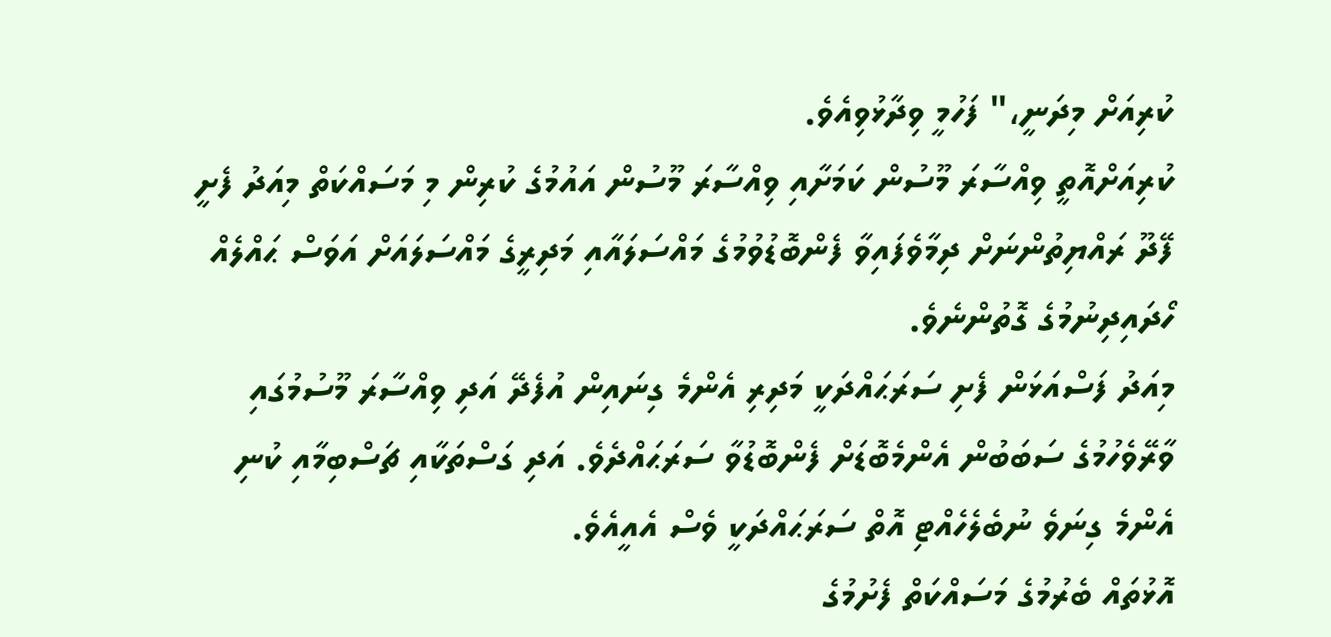ކުރިއަށް މިދަނީ،" ފަހުމީ ވިދާޅުވިއެވެ.
ކުރިއަށްއޮތީ ވިއްސާރަ މޫސުން ކަމަށާއި ވިއްސާރަ މޫސުން އައުމުގެ ކުރިން މި މަސައްކަތް މިއަދު ފެށީ ފޭދޫ ރައްޔިތުންނަށް ދިމާވެފައިވާ ފެންބޮޑުވުމުގެ މައްސަލައާއި މަދިރީގެ މައްސަލައަށް އަވަސް ޙައްލެއް ހޯދައިދިނުމުގެ ގޮތުންނެވެ.
މިއަދު ފަސްއަޅަން ފެށި ސަރަޙައްދަކީ މަދިރި އެންމެ ގިނައިން އުފެދޭ އަދި ވިއްސާރަ މޫސުމުގައި ވާރޭވެހުމުގެ ސަބަބުން އެންމެބޮޑަށް ފެންބޮޑުވާ ސަރަޙައްދެވެ. އަދި ގަސްތަކާއި ޗަސްބިމާއި ކުނި އެންމެ ގިނަވެ ނުބެލެހެއްޓި އޮތް ސަރަޙައްދަކީ ވެސް އެއީއެވެ.
އޮޅުތައް ބެރުމުގެ މަސައްކަތް ފެށުމުގެ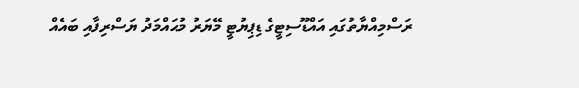ރަސްމިއްޔާތުގައި އައްޑޫސިޓީގެ ޑިޕިޔުޓީ މޭޔަރު މުޙައްމަދު ޔަސްރިފާއި ބައެއް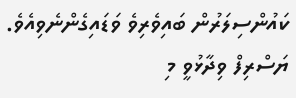ކައުންސިލަރުން ބައިވެރިވެ ވަޑައިގެންނެވިއެވެ. ޔަސްރިފް ވިދާޅުވީ މި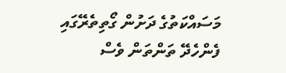މަސައްކަތުގެ ދަށުން ގޯތިތެރޭގައި ފެންހެދޭ ތަންތަން ވެސް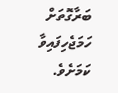ބަރާގޮތަށް ހަމަޖެހިފައިވާ ކަމަށެވެ.